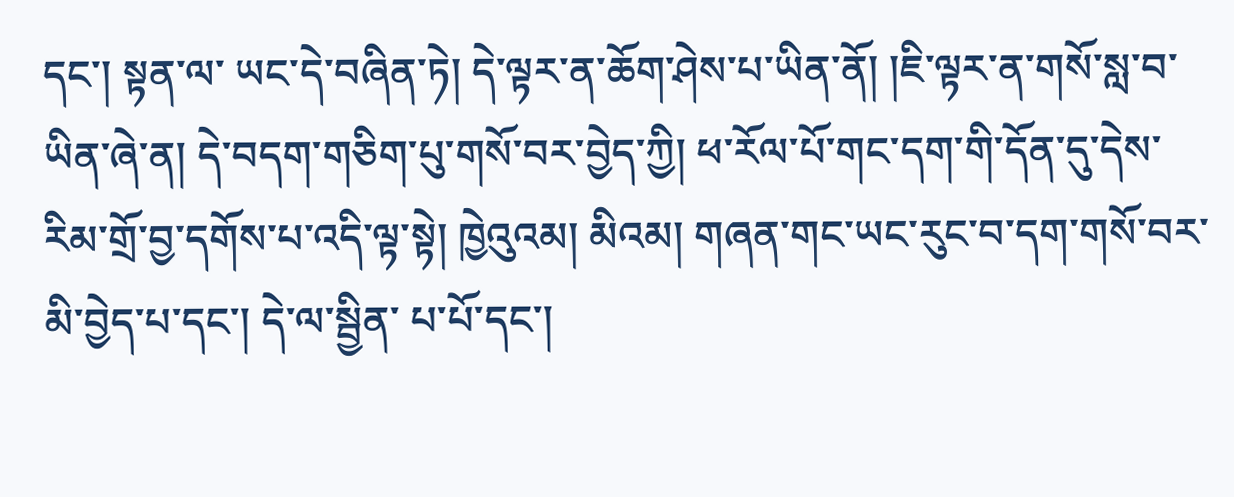དང་། སྟན་ལ་ ཡང་དེ་བཞིན་ཏེ། དེ་ལྟར་ན་ཆོག་ཤེས་པ་ཡིན་ནོ། །ཇི་ལྟར་ན་གསོ་སླ་བ་ཡིན་ཞེ་ན། དེ་བདག་གཅིག་པུ་གསོ་བར་བྱེད་ཀྱི། ཕ་རོལ་པོ་གང་དག་གི་དོན་དུ་དེས་རིམ་གྲོ་བྱ་དགོས་པ་འདི་ལྟ་སྟེ། ཁྱེའུའམ། མིའམ། གཞན་གང་ཡང་རུང་བ་དག་གསོ་བར་མི་བྱེད་པ་དང་། དེ་ལ་སྦྱིན་ པ་པོ་དང་།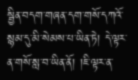སྦྱིན་བདག་གཞན་དག་གསོ་དཀའོ་སྙམ་དུ་མི་སེམས་པ་ཡིན་ཏེ། དེ་ལྟར་ན་གསོ་སླ་བ་ཡིན་ནོ། །ཇི་ལྟར་ན་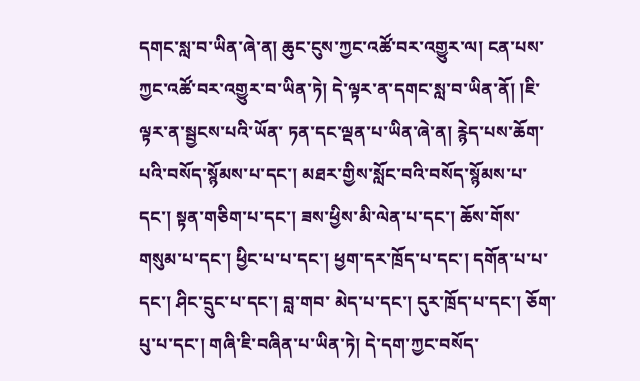དགང་སླ་བ་ཡིན་ཞེ་ན། ཆུང་ངུས་ཀྱང་འཚོ་བར་འགྱུར་ལ། ངན་པས་ཀྱང་འཚོ་བར་འགྱུར་བ་ཡིན་ཏེ། དེ་ལྟར་ན་དགང་སླ་བ་ཡིན་ནོ། །ཇི་ལྟར་ན་སྦྱངས་པའི་ཡོན་ ཏན་དང་ལྡན་པ་ཡིན་ཞེ་ན། རྙེད་པས་ཆོག་པའི་བསོད་སྙོམས་པ་དང་། མཐར་གྱིས་སློང་བའི་བསོད་སྙོམས་པ་དང་། སྟན་གཅིག་པ་དང་། ཟས་ཕྱིས་མི་ལེན་པ་དང་། ཆོས་གོས་གསུམ་པ་དང་། ཕྱིང་པ་པ་དང་། ཕྱག་དར་ཁྲོད་པ་དང་། དགོན་པ་པ་དང་། ཤིང་དྲུང་པ་དང་། བླ་གབ་ མེད་པ་དང་། དུར་ཁྲོད་པ་དང་། ཅོག་པུ་པ་དང་། གཞི་ཇི་བཞིན་པ་ཡིན་ཏེ། དེ་དག་ཀྱང་བསོད་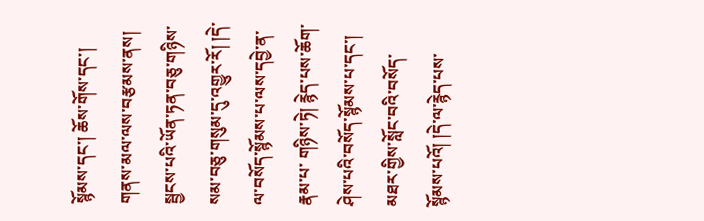སྙོམས་དང་། ཆོས་གོས་དང་། གནས་མལ་ལས་བརྩམས་ནས། སྦྱངས་པའི་ཡོན་ཏན་བཅུ་གཉིས་སམ་བཅུ་གསུམ་དུ་འགྱུར་རོ། །དེ་ལ་བསོད་སྙོམས་པ་ལས་དབྱེ་ན་རྣམ་པ་ གཉིས་ཏེ། རྙེད་པས་ཆོག་ཤེས་པའི་བསོད་སྙོམས་པ་དང་། མཐར་གྱིས་སློང་བའི་བསོད་སྙོམས་པའོ། །དེ་ལ་རྙེད་པས་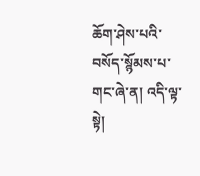ཆོག་ཤེས་པའི་བསོད་སྙོམས་པ་གང་ཞེ་ན། འདི་ལྟ་སྟེ།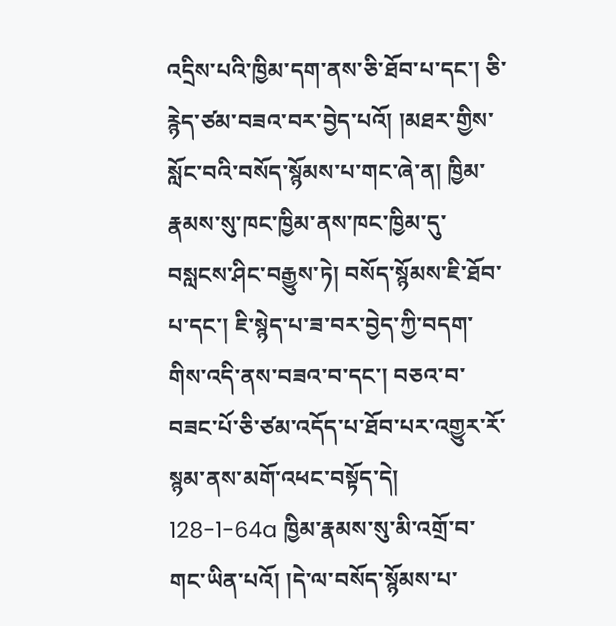འདྲིས་པའི་ཁྱིམ་དག་ནས་ཅི་ཐོབ་པ་དང་། ཅི་རྙེད་ཙམ་བཟའ་བར་བྱེད་པའོ། །མཐར་གྱིས་ སློང་བའི་བསོད་སྙོམས་པ་གང་ཞེ་ན། ཁྱིམ་རྣམས་སུ་ཁང་ཁྱིམ་ནས་ཁང་ཁྱིམ་དུ་བསླངས་ཤིང་བརྒྱུས་ཏེ། བསོད་སྙོམས་ཇི་ཐོབ་པ་དང་། ཇི་སྙེད་པ་ཟ་བར་བྱེད་ཀྱི་བདག་གིས་འདི་ནས་བཟའ་བ་དང་། བཅའ་བ་བཟང་པོ་ཅི་ཙམ་འདོད་པ་ཐོབ་པར་འགྱུར་རོ་སྙམ་ནས་མགོ་འཕང་བསྟོད་དེ། 128-1-64a ཁྱིམ་རྣམས་སུ་མི་འགྲོ་བ་གང་ཡིན་པའོ། །དེ་ལ་བསོད་སྙོམས་པ་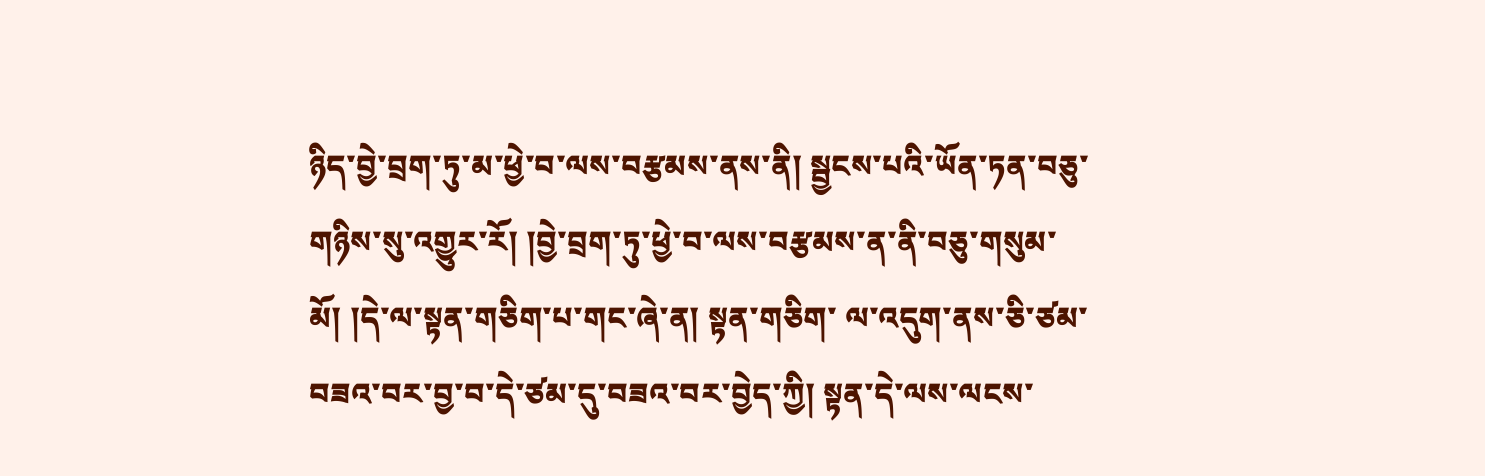ཉིད་བྱེ་བྲག་ཏུ་མ་ཕྱེ་བ་ལས་བརྩམས་ནས་ནི། སྦྱངས་པའི་ཡོན་ཏན་བཅུ་གཉིས་སུ་འགྱུར་རོ། །བྱེ་བྲག་ཏུ་ཕྱེ་བ་ལས་བརྩམས་ན་ནི་བཅུ་གསུམ་མོ། །དེ་ལ་སྟན་གཅིག་པ་གང་ཞེ་ན། སྟན་གཅིག་ ལ་འདུག་ནས་ཅི་ཙམ་བཟའ་བར་བྱ་བ་དེ་ཙམ་དུ་བཟའ་བར་བྱེད་ཀྱི། སྟན་དེ་ལས་ལངས་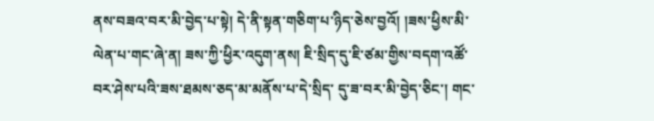ནས་བཟའ་བར་མི་བྱེད་པ་སྟེ། དེ་ནི་སྟན་གཅིག་པ་ཉིད་ཅེས་བྱའོ། །ཟས་ཕྱིས་མི་ལེན་པ་གང་ཞེ་ན། ཟས་ཀྱི་ཕྱིར་འདུག་ནས། ཇི་སྲིད་དུ་ཇི་ཙམ་གྱིས་བདག་འཚོ་བར་ཤེས་པའི་ཟས་ཐམས་ཅད་མ་མནོས་པ་དེ་སྲིད་ དུ་ཟ་བར་མི་བྱེད་ཅིང་། གང་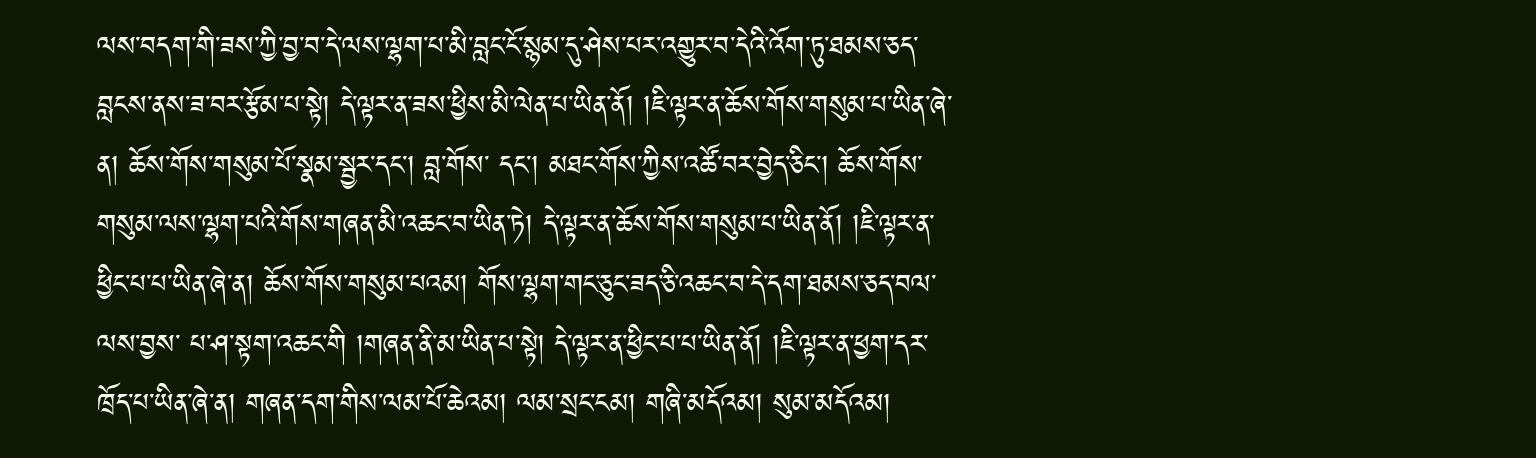ལས་བདག་གི་ཟས་ཀྱི་བྱ་བ་དེ་ལས་ལྷག་པ་མི་བླང་ངོ་སྙམ་དུ་ཤེས་པར་འགྱུར་བ་དེའི་འོག་ཏུ་ཐམས་ཅད་བླངས་ནས་ཟ་བར་རྩོམ་པ་སྟེ། དེ་ལྟར་ན་ཟས་ཕྱིས་མི་ལེན་པ་ཡིན་ནོ། །ཇི་ལྟར་ན་ཆོས་གོས་གསུམ་པ་ཡིན་ཞེ་ན། ཆོས་གོས་གསུམ་པོ་སྣམ་སྦྱར་དང་། བླ་གོས་ དང་། མཐང་གོས་ཀྱིས་འཚོ་བར་བྱེད་ཅིང་། ཆོས་གོས་གསུམ་ལས་ལྷག་པའི་གོས་གཞན་མི་འཆང་བ་ཡིན་ཏེ། དེ་ལྟར་ན་ཆོས་གོས་གསུམ་པ་ཡིན་ནོ། །ཇི་ལྟར་ན་ཕྱིང་པ་པ་ཡིན་ཞེ་ན། ཆོས་གོས་གསུམ་པའམ། གོས་ལྷག་གང་ཅུང་ཟད་ཅི་འཆང་བ་དེ་དག་ཐམས་ཅད་བལ་ལས་བྱས་ པ་ཤ་སྟག་འཆང་གི །གཞན་ནི་མ་ཡིན་པ་སྟེ། དེ་ལྟར་ན་ཕྱིང་པ་པ་ཡིན་ནོ། །ཇི་ལྟར་ན་ཕྱག་དར་ཁྲོད་པ་ཡིན་ཞེ་ན། གཞན་དག་གིས་ལམ་པོ་ཆེའམ། ལམ་སྲང་ངམ། གཞི་མདོའམ། སུམ་མདོའམ།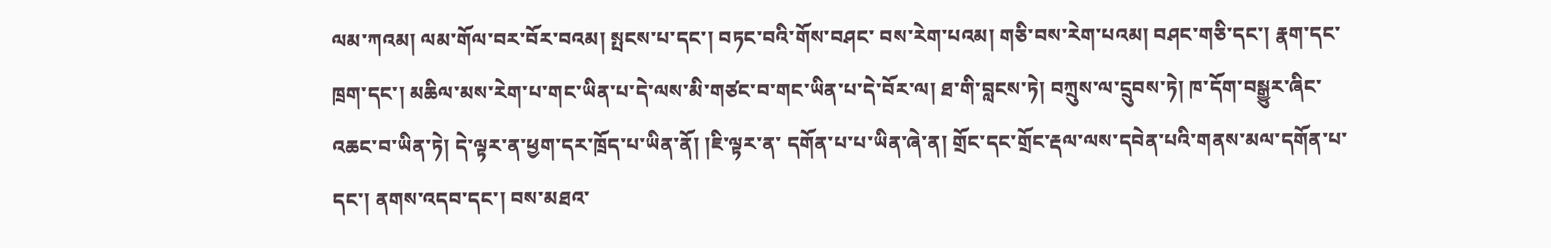ལམ་ཀའམ། ལམ་གོལ་བར་བོར་བའམ། སྤངས་པ་དང་། བཏང་བའི་གོས་བཤང་ བས་རེག་པའམ། གཅི་བས་རེག་པའམ། བཤང་གཅི་དང་། རྣག་དང་ཁྲག་དང་། མཆིལ་མས་རེག་པ་གང་ཡིན་པ་དེ་ལས་མི་གཙང་བ་གང་ཡིན་པ་དེ་བོར་ལ། ཐ་གི་བླངས་ཏེ། བཀྲུས་ལ་དྲུབས་ཏེ། ཁ་དོག་བསྒྱུར་ཞིང་འཆང་བ་ཡིན་ཏེ། དེ་ལྟར་ན་ཕྱག་དར་ཁྲོད་པ་ཡིན་ནོ། །ཇི་ལྟར་ན་ དགོན་པ་པ་ཡིན་ཞེ་ན། གྲོང་དང་གྲོང་རྡལ་ལས་དབེན་པའི་གནས་མལ་དགོན་པ་དང་། ནགས་འདབ་དང་། བས་མཐའ་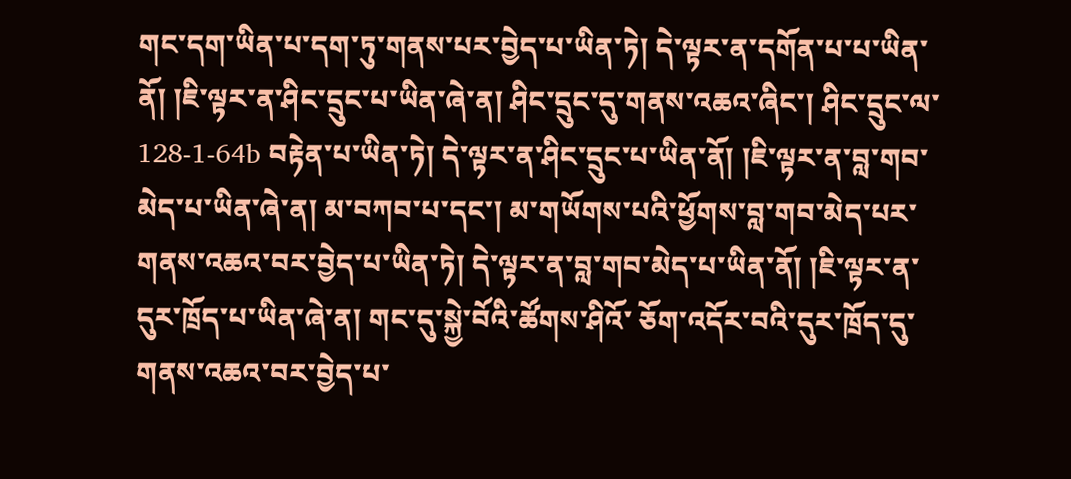གང་དག་ཡིན་པ་དག་ཏུ་གནས་པར་བྱེད་པ་ཡིན་ཏེ། དེ་ལྟར་ན་དགོན་པ་པ་ཡིན་ནོ། །ཇི་ལྟར་ན་ཤིང་དྲུང་པ་ཡིན་ཞེ་ན། ཤིང་དྲུང་དུ་གནས་འཆའ་ཞིང་། ཤིང་དྲུང་ལ་ 128-1-64b བརྟེན་པ་ཡིན་ཏེ། དེ་ལྟར་ན་ཤིང་དྲུང་པ་ཡིན་ནོ། །ཇི་ལྟར་ན་བླ་གབ་མེད་པ་ཡིན་ཞེ་ན། མ་བཀབ་པ་དང་། མ་གཡོགས་པའི་ཕྱོགས་བླ་གབ་མེད་པར་གནས་འཆའ་བར་བྱེད་པ་ཡིན་ཏེ། དེ་ལྟར་ན་བླ་གབ་མེད་པ་ཡིན་ནོ། །ཇི་ལྟར་ན་དུར་ཁྲོད་པ་ཡིན་ཞེ་ན། གང་དུ་སྐྱེ་བོའི་ཚོགས་ཤིའོ་ ཅོག་འདོར་བའི་དུར་ཁྲོད་དུ་གནས་འཆའ་བར་བྱེད་པ་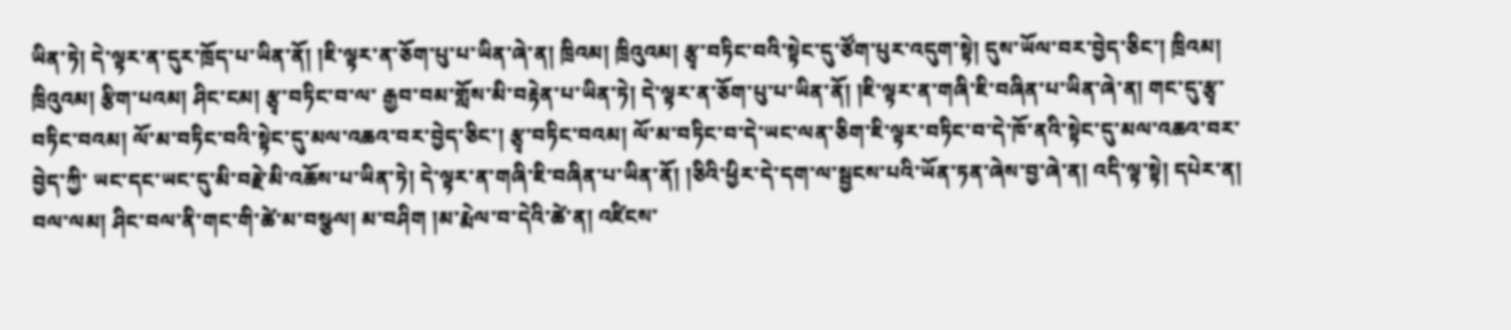ཡིན་ཏེ། དེ་ལྟར་ན་དུར་ཁྲོད་པ་ཡིན་ནོ། །ཇི་ལྟར་ན་ཅོག་པུ་པ་ཡིན་ཞེ་ན། ཁྲིའམ། ཁྲིའུའམ། རྩྭ་བཏིང་བའི་སྟེང་དུ་ཙོག་པུར་འདུག་སྟེ། དུས་ཡོལ་བར་བྱེད་ཅིང་། ཁྲིའམ། ཁྲིའུའམ། རྩིག་པའམ། ཤིང་ངམ། རྩྭ་བཏིང་བ་ལ་ རྒྱབ་བམ་གློས་མི་བརྟེན་པ་ཡིན་ཏེ། དེ་ལྟར་ན་ཅོག་པུ་པ་ཡིན་ནོ། །ཇི་ལྟར་ན་གཞི་ཇི་བཞིན་པ་ཡིན་ཞེ་ན། གང་དུ་རྩྭ་བཏིང་བའམ། ལོ་མ་བཏིང་བའི་སྟེང་དུ་མལ་འཆའ་བར་བྱེད་ཅིང་། རྩྭ་བཏིང་བའམ། ལོ་མ་བཏིང་བ་དེ་ཡང་ལན་ཅིག་ཇི་ལྟར་བཏིང་བ་དེ་ཁོ་ནའི་སྟེང་དུ་མལ་འཆའ་བར་བྱེད་ཀྱི་ ཡང་དང་ཡང་དུ་མི་བརྗེ་མི་འཆོས་པ་ཡིན་ཏེ། དེ་ལྟར་ན་གཞི་ཇི་བཞིན་པ་ཡིན་ནོ། །ཅིའི་ཕྱིར་དེ་དག་ལ་སྦྱངས་པའི་ཡོན་ཏན་ཞེས་བྱ་ཞེ་ན། འདི་ལྟ་སྟེ། དཔེར་ན། བལ་ལམ། ཤིང་བལ་ནི་གང་གི་ཚེ་མ་བསྩལ། མ་བཤིག །མ་རྨེལ་བ་དེའི་ཚེ་ན། འཛིངས་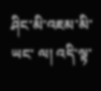ཤིང་མི་འཇམ་མི་ཡང་ ལ། འདི་ལྟ་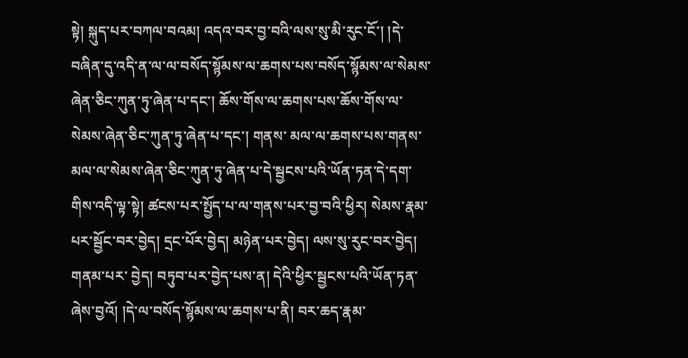སྟེ། སྐུད་པར་བཀལ་བའམ། འདའ་བར་བྱ་བའི་ལས་སུ་མི་རུང་ངོ་། །དེ་བཞིན་དུ་འདི་ན་ལ་ལ་བསོད་སྙོམས་ལ་ཆགས་པས་བསོད་སྙོམས་ལ་སེམས་ཞེན་ཅིང་ཀུན་ཏུ་ཞེན་པ་དང་། ཆོས་གོས་ལ་ཆགས་པས་ཆོས་གོས་ལ་སེམས་ཞེན་ཅིང་ཀུན་ཏུ་ཞེན་པ་དང་། གནས་ མལ་ལ་ཆགས་པས་གནས་མལ་ལ་སེམས་ཞེན་ཅིང་ཀུན་ཏུ་ཞེན་པ་དེ་སྦྱངས་པའི་ཡོན་ཏན་དེ་དག་གིས་འདི་ལྟ་སྟེ། ཚངས་པར་སྤྱོད་པ་ལ་གནས་པར་བྱ་བའི་ཕྱིར། སེམས་རྣམ་པར་སྦྱོང་བར་བྱེད། དྲང་པོར་བྱེད། མཉེན་པར་བྱེད། ལས་སུ་རུང་བར་བྱེད། གནམ་པར་ བྱེད། བཏུབ་པར་བྱེད་པས་ན། དེའི་ཕྱིར་སྦྱངས་པའི་ཡོན་ཏན་ཞེས་བྱའོ། །དེ་ལ་བསོད་སྙོམས་ལ་ཆགས་པ་ནི། བར་ཆད་རྣམ་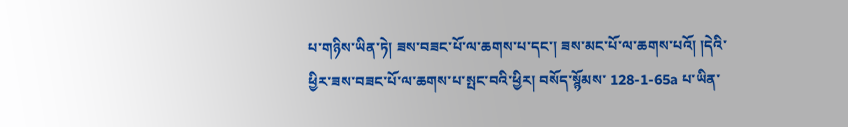པ་གཉིས་ཡིན་ཏེ། ཟས་བཟང་པོ་ལ་ཆགས་པ་དང་། ཟས་མང་པོ་ལ་ཆགས་པའོ། །དེའི་ཕྱིར་ཟས་བཟང་པོ་ལ་ཆགས་པ་སྤང་བའི་ཕྱིར། བསོད་སྙོམས་ 128-1-65a པ་ཡིན་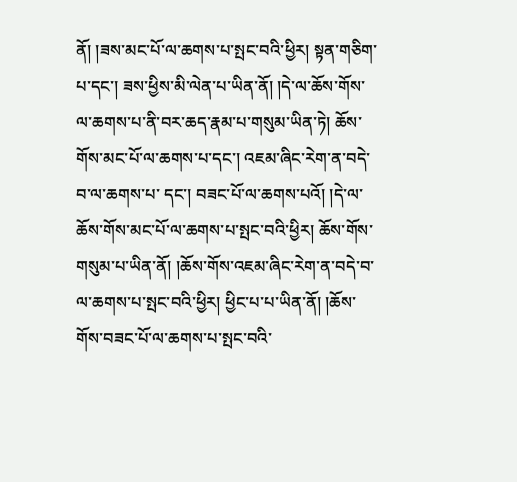ནོ། །ཟས་མང་པོ་ལ་ཆགས་པ་སྤང་བའི་ཕྱིར། སྟན་གཅིག་པ་དང་། ཟས་ཕྱིས་མི་ལེན་པ་ཡིན་ནོ། །དེ་ལ་ཆོས་གོས་ལ་ཆགས་པ་ནི་བར་ཆད་རྣམ་པ་གསུམ་ཡིན་ཏེ། ཆོས་གོས་མང་པོ་ལ་ཆགས་པ་དང་། འཇམ་ཞིང་རེག་ན་བདེ་བ་ལ་ཆགས་པ་ དང་། བཟང་པོ་ལ་ཆགས་པའོ། །དེ་ལ་ཆོས་གོས་མང་པོ་ལ་ཆགས་པ་སྤང་བའི་ཕྱིར། ཆོས་གོས་གསུམ་པ་ཡིན་ནོ། །ཆོས་གོས་འཇམ་ཞིང་རེག་ན་བདེ་བ་ལ་ཆགས་པ་སྤང་བའི་ཕྱིར། ཕྱིང་པ་པ་ཡིན་ནོ། །ཆོས་གོས་བཟང་པོ་ལ་ཆགས་པ་སྤང་བའི་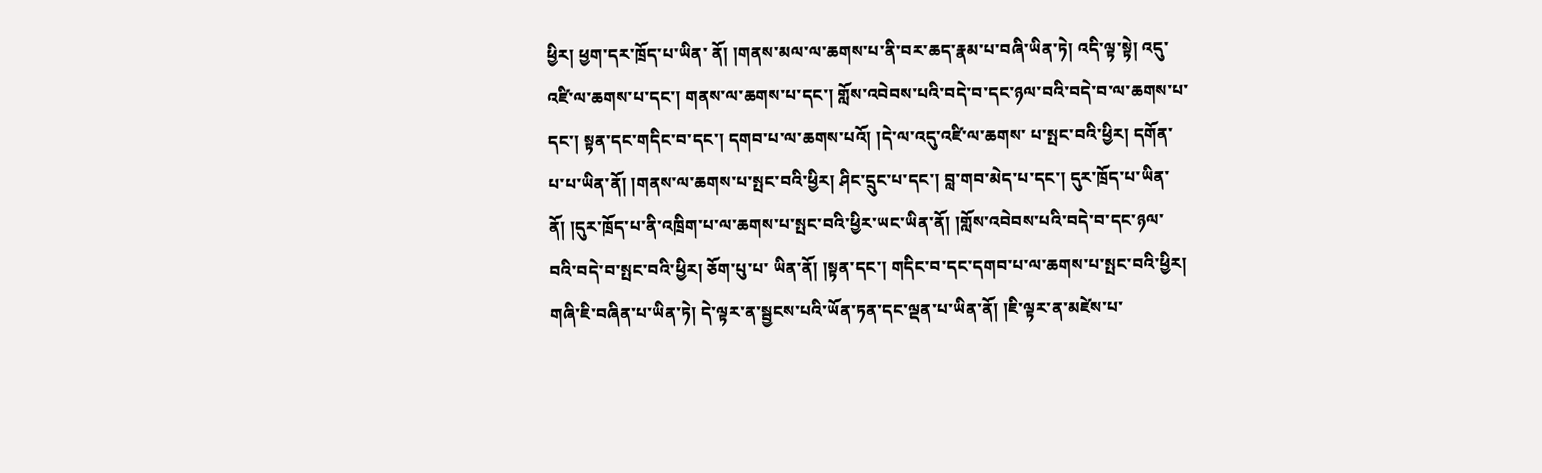ཕྱིར། ཕྱག་དར་ཁྲོད་པ་ཡིན་ ནོ། །གནས་མལ་ལ་ཆགས་པ་ནི་བར་ཆད་རྣམ་པ་བཞི་ཡིན་ཏེ། འདི་ལྟ་སྟེ། འདུ་འཛི་ལ་ཆགས་པ་དང་། གནས་ལ་ཆགས་པ་དང་། གློས་འབེབས་པའི་བདེ་བ་དང་ཉལ་བའི་བདེ་བ་ལ་ཆགས་པ་དང་། སྟན་དང་གདིང་བ་དང་། དགབ་པ་ལ་ཆགས་པའོ། །དེ་ལ་འདུ་འཛི་ལ་ཆགས་ པ་སྤང་བའི་ཕྱིར། དགོན་པ་པ་ཡིན་ནོ། །གནས་ལ་ཆགས་པ་སྤང་བའི་ཕྱིར། ཤིང་དྲུང་པ་དང་། བླ་གབ་མེད་པ་དང་། དུར་ཁྲོད་པ་ཡིན་ནོ། །དུར་ཁྲོད་པ་ནི་འཁྲིག་པ་ལ་ཆགས་པ་སྤང་བའི་ཕྱིར་ཡང་ཡིན་ནོ། །གློས་འབེབས་པའི་བདེ་བ་དང་ཉལ་བའི་བདེ་བ་སྤང་བའི་ཕྱིར། ཅོག་པུ་པ་ ཡིན་ནོ། །སྟན་དང་། གདིང་བ་དང་དགབ་པ་ལ་ཆགས་པ་སྤང་བའི་ཕྱིར། གཞི་ཇི་བཞིན་པ་ཡིན་ཏེ། དེ་ལྟར་ན་སྦྱངས་པའི་ཡོན་ཏན་དང་ལྡན་པ་ཡིན་ནོ། །ཇི་ལྟར་ན་མཛེས་པ་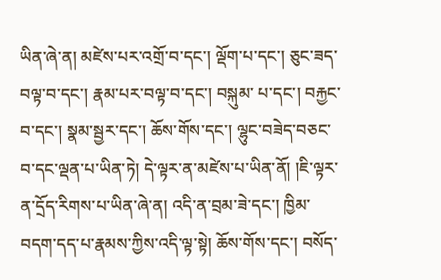ཡིན་ཞེ་ན། མཛེས་པར་འགྲོ་བ་དང་། ལྡོག་པ་དང་། ཅུང་ཟད་བལྟ་བ་དང་། རྣམ་པར་བལྟ་བ་དང་། བསྐུམ་ པ་དང་། བརྐྱང་བ་དང་། སྣམ་སྦྱར་དང་། ཆོས་གོས་དང་། ལྷུང་བཟེད་བཅང་བ་དང་ལྡན་པ་ཡིན་ཏེ། དེ་ལྟར་ན་མཛེས་པ་ཡིན་ནོ། །ཇི་ལྟར་ན་དྲོད་རིགས་པ་ཡིན་ཞེ་ན། འདི་ན་བྲམ་ཟེ་དང་། ཁྱིམ་བདག་དད་པ་རྣམས་ཀྱིས་འདི་ལྟ་སྟེ། ཆོས་གོས་དང་། བསོད་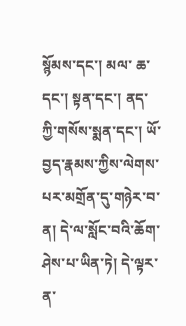སྙོམས་དང་། མལ་ ཆ་དང་། སྟན་དང་། ནད་ཀྱི་གསོས་སྨན་དང་། ཡོ་བྱད་རྣམས་ཀྱིས་ལེགས་པར་མགྲོན་དུ་གཉེར་བ་ན། དེ་ལ་སློང་བའི་ཆོག་ཤེས་པ་ཡིན་ཏེ། དེ་ལྟར་ན་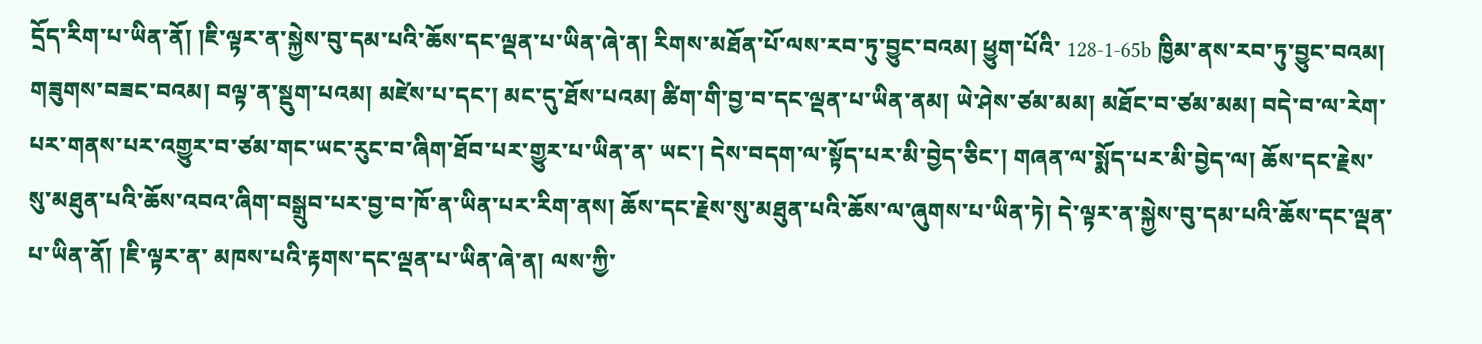དྲོད་རིག་པ་ཡིན་ནོ། །ཇི་ལྟར་ན་སྐྱེས་བུ་དམ་པའི་ཆོས་དང་ལྡན་པ་ཡིན་ཞེ་ན། རིགས་མཐོན་པོ་ལས་རབ་ཏུ་བྱུང་བའམ། ཕྱུག་པོའི་ 128-1-65b ཁྱིམ་ནས་རབ་ཏུ་བྱུང་བའམ། གཟུགས་བཟང་བའམ། བལྟ་ན་སྡུག་པའམ། མཛེས་པ་དང་། མང་དུ་ཐོས་པའམ། ཚིག་གི་བྱ་བ་དང་ལྡན་པ་ཡིན་ནམ། ཡེ་ཤེས་ཙམ་མམ། མཐོང་བ་ཙམ་མམ། བདེ་བ་ལ་རེག་པར་གནས་པར་འགྱུར་བ་ཙམ་གང་ཡང་རུང་བ་ཞིག་ཐོབ་པར་གྱུར་པ་ཡིན་ན་ ཡང་། དེས་བདག་ལ་སྟོད་པར་མི་བྱེད་ཅིང་། གཞན་ལ་སྨོད་པར་མི་བྱེད་ལ། ཆོས་དང་རྗེས་སུ་མཐུན་པའི་ཆོས་འབའ་ཞིག་བསྒྲུབ་པར་བྱ་བ་ཁོ་ན་ཡིན་པར་རིག་ནས། ཆོས་དང་རྗེས་སུ་མཐུན་པའི་ཆོས་ལ་ཞུགས་པ་ཡིན་ཏེ། དེ་ལྟར་ན་སྐྱེས་བུ་དམ་པའི་ཆོས་དང་ལྡན་པ་ཡིན་ནོ། །ཇི་ལྟར་ན་ མཁས་པའི་རྟགས་དང་ལྡན་པ་ཡིན་ཞེ་ན། ལས་ཀྱི་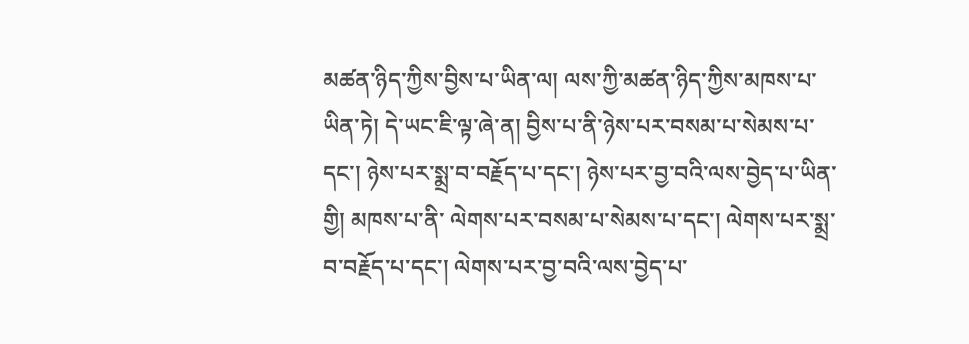མཚན་ཉིད་ཀྱིས་བྱིས་པ་ཡིན་ལ། ལས་ཀྱི་མཚན་ཉིད་ཀྱིས་མཁས་པ་ཡིན་ཏེ། དེ་ཡང་ཇི་ལྟ་ཞེ་ན། བྱིས་པ་ནི་ཉེས་པར་བསམ་པ་སེམས་པ་དང་། ཉེས་པར་སྨྲ་བ་བརྗོད་པ་དང་། ཉེས་པར་བྱ་བའི་ལས་བྱེད་པ་ཡིན་གྱི། མཁས་པ་ནི་ ལེགས་པར་བསམ་པ་སེམས་པ་དང་། ལེགས་པར་སྨྲ་བ་བརྗོད་པ་དང་། ལེགས་པར་བྱ་བའི་ལས་བྱེད་པ་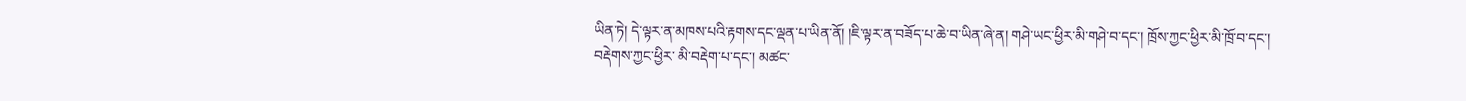ཡིན་ཏེ། དེ་ལྟར་ན་མཁས་པའི་རྟགས་དང་ལྡན་པ་ཡིན་ནོ། །ཇི་ལྟར་ན་བཟོད་པ་ཆེ་བ་ཡིན་ཞེ་ན། གཤེ་ཡང་ཕྱིར་མི་གཤེ་བ་དང་། ཁྲོས་ཀྱང་ཕྱིར་མི་ཁྲོ་བ་དང་། བརྡེགས་ཀྱང་ཕྱིར་ མི་བརྡེག་པ་དང་། མཚང་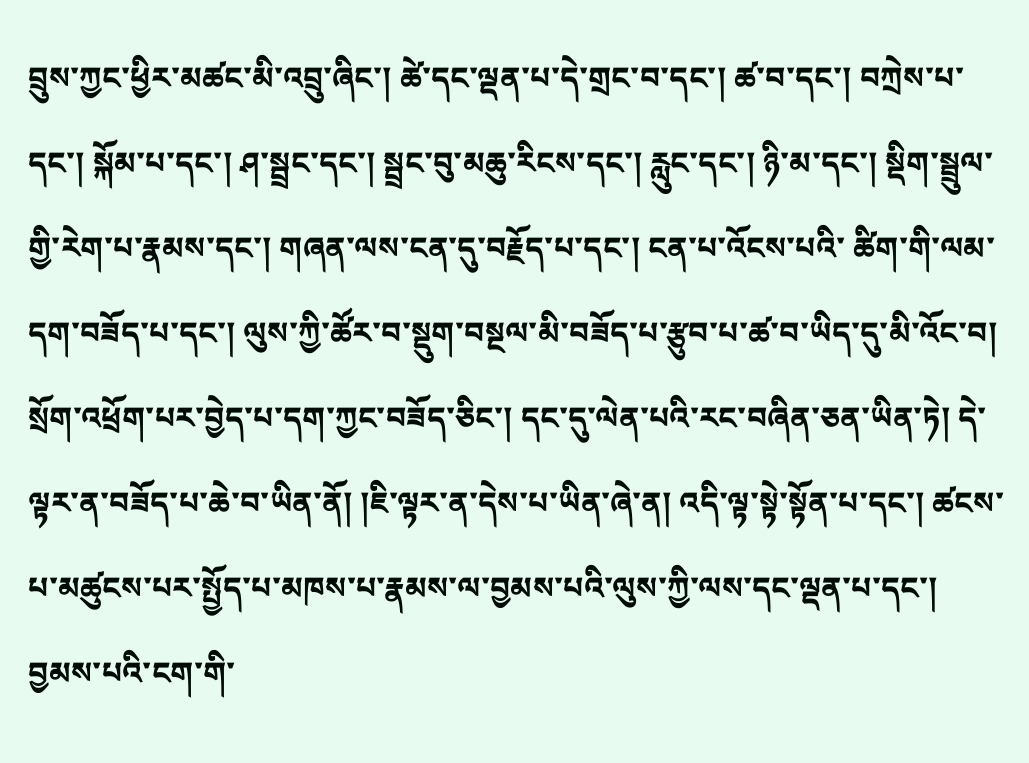བྲུས་ཀྱང་ཕྱིར་མཚང་མི་འབྲུ་ཞིང་། ཚེ་དང་ལྡན་པ་དེ་གྲང་བ་དང་། ཚ་བ་དང་། བཀྲེས་པ་དང་། སྐོམ་པ་དང་། ཤ་སྦྲང་དང་། སྦྲང་བུ་མཆུ་རིངས་དང་། རླུང་དང་། ཉི་མ་དང་། སྡིག་སྦྲུལ་གྱི་རེག་པ་རྣམས་དང་། གཞན་ལས་ངན་དུ་བརྗོད་པ་དང་། ངན་པ་འོངས་པའི་ ཚིག་གི་ལམ་དག་བཟོད་པ་དང་། ལུས་ཀྱི་ཚོར་བ་སྡུག་བསྔལ་མི་བཟོད་པ་རྩུབ་པ་ཚ་བ་ཡིད་དུ་མི་འོང་བ། སྲོག་འཕྲོག་པར་བྱེད་པ་དག་ཀྱང་བཟོད་ཅིང་། དང་དུ་ལེན་པའི་རང་བཞིན་ཅན་ཡིན་ཏེ། དེ་ལྟར་ན་བཟོད་པ་ཆེ་བ་ཡིན་ནོ། །ཇི་ལྟར་ན་དེས་པ་ཡིན་ཞེ་ན། འདི་ལྟ་སྟེ་སྟོན་པ་དང་། ཚངས་པ་མཚུངས་པར་སྤྱོད་པ་མཁས་པ་རྣམས་ལ་བྱམས་པའི་ལུས་ཀྱི་ལས་དང་ལྡན་པ་དང་། བྱམས་པའི་ངག་གི་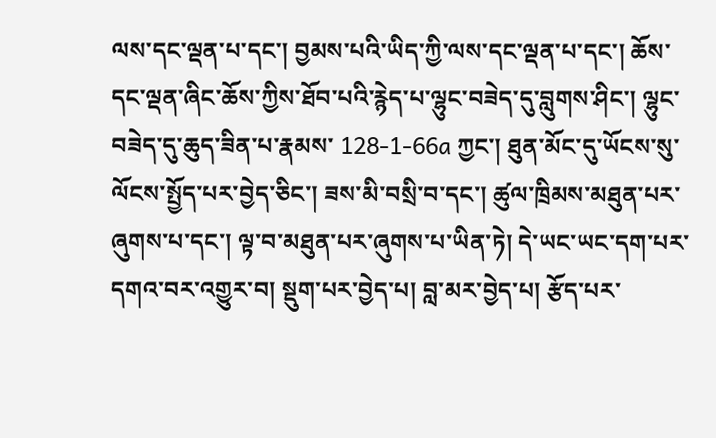ལས་དང་ལྡན་པ་དང་། བྱམས་པའི་ཡིད་ཀྱི་ལས་དང་ལྡན་པ་དང་། ཆོས་དང་ལྡན་ཞིང་ཆོས་ཀྱིས་ཐོབ་པའི་རྙེད་པ་ལྷུང་བཟེད་དུ་བླུགས་ཤིང་། ལྷུང་བཟེད་དུ་ཆུད་ཟིན་པ་རྣམས་ 128-1-66a ཀྱང་། ཐུན་མོང་དུ་ཡོངས་སུ་ལོངས་སྤྱོད་པར་བྱེད་ཅིང་། ཟས་མི་བསྲི་བ་དང་། ཚུལ་ཁྲིམས་མཐུན་པར་ཞུགས་པ་དང་། ལྟ་བ་མཐུན་པར་ཞུགས་པ་ཡིན་ཏེ། དེ་ཡང་ཡང་དག་པར་དགའ་བར་འགྱུར་བ། སྡུག་པར་བྱེད་པ། བླ་མར་བྱེད་པ། རྩོད་པར་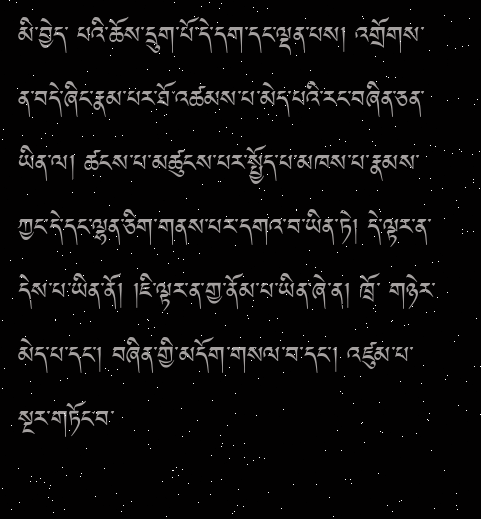མི་བྱེད་ པའི་ཆོས་དྲུག་པོ་དེ་དག་དང་ལྡན་པས། འགྲོགས་ན་བདེ་ཞིང་རྣམ་པར་ཐོ་འཚམས་པ་མེད་པའི་རང་བཞིན་ཅན་ཡིན་ལ། ཚངས་པ་མཚུངས་པར་སྤྱོད་པ་མཁས་པ་རྣམས་ཀྱང་དེ་དང་ལྷན་ཅིག་གནས་པར་དགའ་བ་ཡིན་ཏེ། དེ་ལྟར་ན་དེས་པ་ཡིན་ནོ། །ཇི་ལྟར་ན་གྱ་ནོམ་པ་ཡིན་ཞེ་ན། ཁྲོ་ གཉེར་མེད་པ་དང་། བཞིན་གྱི་མདོག་གསལ་བ་དང་། འཛུམ་པ་སྔར་གཏོང་བ་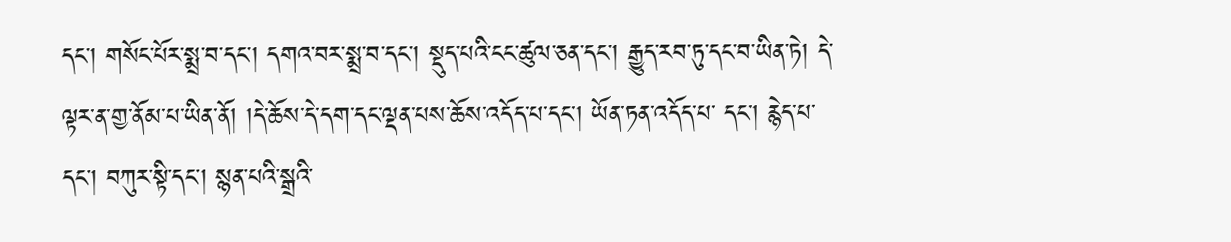དང་། གསོང་པོར་སྨྲ་བ་དང་། དགའ་བར་སྨྲ་བ་དང་། སྡུད་པའི་ངང་ཚུལ་ཅན་དང་། རྒྱུད་རབ་ཏུ་དང་བ་ཡིན་ཏེ། དེ་ལྟར་ན་གྱ་ནོམ་པ་ཡིན་ནོ། །དེ་ཆོས་དེ་དག་དང་ལྡན་པས་ཆོས་འདོད་པ་དང་། ཡོན་ཏན་འདོད་པ་ དང་། རྙེད་པ་དང་། བཀུར་སྟི་དང་། སྙན་པའི་སྒྲའི་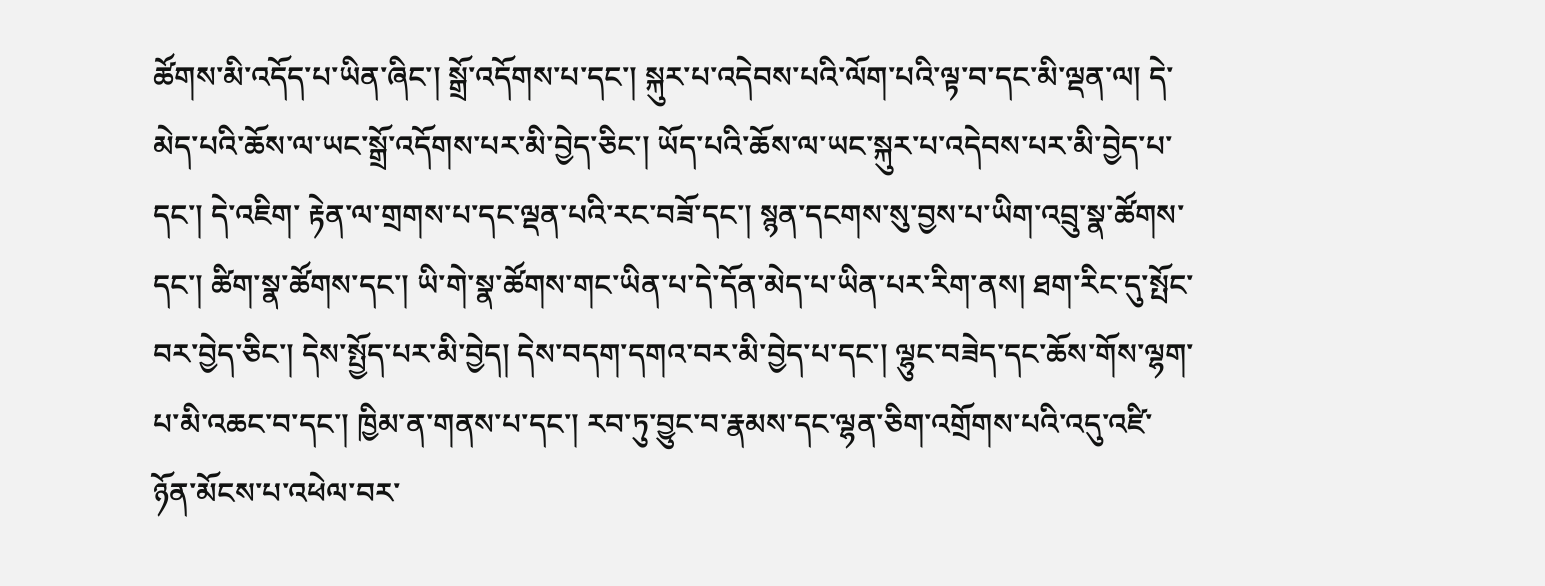ཚོགས་མི་འདོད་པ་ཡིན་ཞིང་། སྒྲོ་འདོགས་པ་དང་། སྐུར་པ་འདེབས་པའི་ལོག་པའི་ལྟ་བ་དང་མི་ལྡན་ལ། དེ་མེད་པའི་ཆོས་ལ་ཡང་སྒྲོ་འདོགས་པར་མི་བྱེད་ཅིང་། ཡོད་པའི་ཆོས་ལ་ཡང་སྐུར་པ་འདེབས་པར་མི་བྱེད་པ་དང་། དེ་འཇིག་ རྟེན་ལ་གྲགས་པ་དང་ལྡན་པའི་རང་བཟོ་དང་། སྙན་དངགས་སུ་བྱས་པ་ཡིག་འབྲུ་སྣ་ཚོགས་དང་། ཚིག་སྣ་ཚོགས་དང་། ཡི་གེ་སྣ་ཚོགས་གང་ཡིན་པ་དེ་དོན་མེད་པ་ཡིན་པར་རིག་ནས། ཐག་རིང་དུ་སྤོང་བར་བྱེད་ཅིང་། དེས་སྤྱོད་པར་མི་བྱེད། དེས་བདག་དགའ་བར་མི་བྱེད་པ་དང་། ལྷུང་བཟེད་དང་ཆོས་གོས་ལྷག་པ་མི་འཆང་བ་དང་། ཁྱིམ་ན་གནས་པ་དང་། རབ་ཏུ་བྱུང་བ་རྣམས་དང་ལྷན་ཅིག་འགྲོགས་པའི་འདུ་འཛི་ཉོན་མོངས་པ་འཕེལ་བར་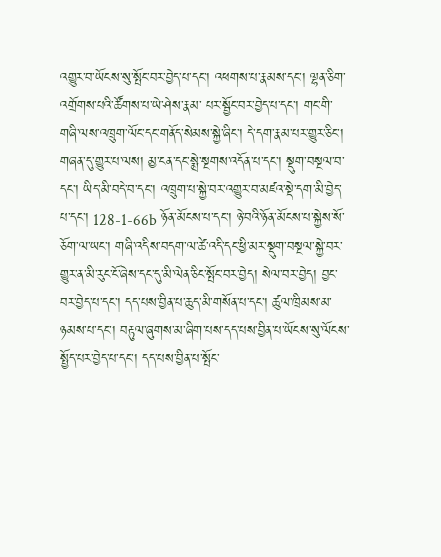འགྱུར་བ་ཡོངས་སུ་སྤོང་བར་བྱེད་པ་དང་། འཕགས་པ་རྣམས་དང་། ལྷན་ཅིག་འགྲོགས་པའི་ཚོགས་པ་ཡེ་ཤེས་རྣམ་ པར་སྦྱོང་བར་བྱེད་པ་དང་། གང་གི་གཞི་ལས་འཁྲུག་ལོང་དང་གནོད་སེམས་སྐྱེ་ཞིང་། དེ་དག་རྣམ་པར་གྱུར་ཅིང་། གཞན་དུ་གྱུར་པ་ལས། མྱ་ངན་དང་སྨྲེ་སྔགས་འདོན་པ་དང་། སྡུག་བསྔལ་བ་དང་། ཡིད་མི་བདེ་བ་དང་། འཁྲུག་པ་སྐྱེ་བར་འགྱུར་བ་མཛའ་སྡེ་དག་མི་བྱེད་པ་དང་། 128-1-66b ཉོན་མོངས་པ་དང་། ཉེ་བའི་ཉོན་མོངས་པ་སྐྱེས་སོ་ཅོག་ལ་ཡང་། གཞི་འདིས་བདག་ལ་ཚེ་འདི་དང་ཕྱི་མར་སྡུག་བསྔལ་སྐྱེ་བར་གྱུར་ན་མི་རུང་ངོ་ཞེས་དང་དུ་མི་ལེན་ཅིང་སྤོང་བར་བྱེད། སེལ་བར་བྱེད། བྱང་བར་བྱེད་པ་དང་། དད་པས་བྱིན་པ་ཆུད་མི་གསོན་པ་དང་། ཚུལ་ཁྲིམས་མ་ ཉམས་པ་དང་། བརྟུལ་ཞུགས་མ་ཞིག་པས་དད་པས་བྱིན་པ་ཡོངས་སུ་ལོངས་སྤྱོད་པར་བྱེད་པ་དང་། དད་པས་བྱིན་པ་སྤོང་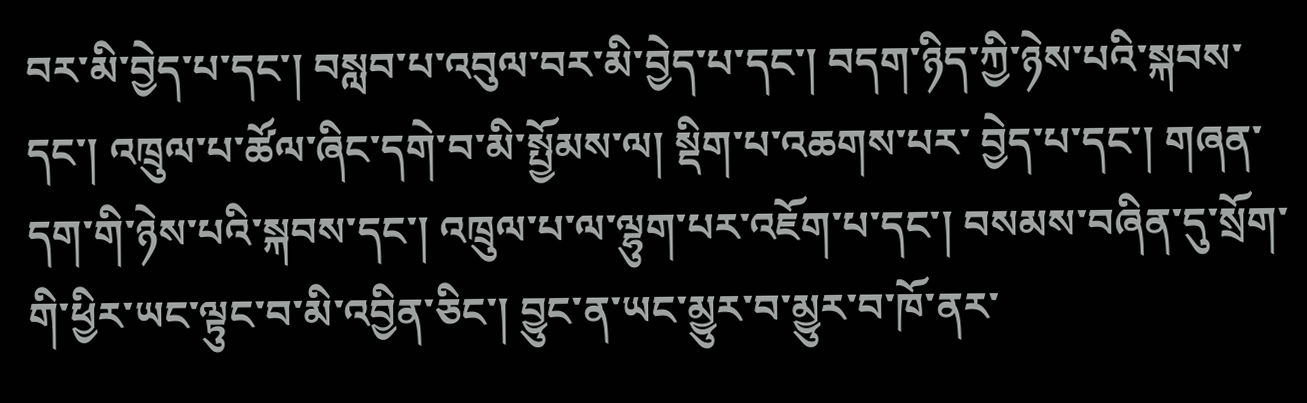བར་མི་བྱེད་པ་དང་། བསླབ་པ་འབུལ་བར་མི་བྱེད་པ་དང་། བདག་ཉིད་ཀྱི་ཉེས་པའི་སྐབས་དང་། འཁྲུལ་པ་ཚོལ་ཞིང་དགེ་བ་མི་སྤྱོམས་ལ། སྡིག་པ་འཆགས་པར་ བྱེད་པ་དང་། གཞན་དག་གི་ཉེས་པའི་སྐབས་དང་། འཁྲུལ་པ་ལ་ལྷུག་པར་འཇོག་པ་དང་། བསམས་བཞིན་དུ་སྲོག་གི་ཕྱིར་ཡང་ལྟུང་བ་མི་འབྱིན་ཅིང་། བྱུང་ན་ཡང་མྱུར་བ་མྱུར་བ་ཁོ་ནར་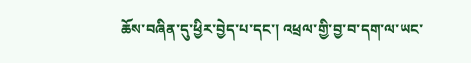ཆོས་བཞིན་དུ་ཕྱིར་བྱེད་པ་དང་། འཕྲལ་གྱི་བྱ་བ་དག་ལ་ཡང་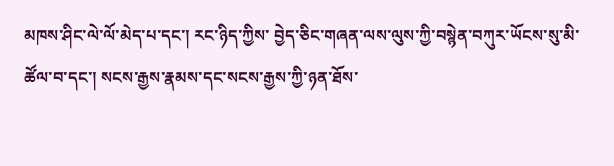མཁས་ཤིང་ལེ་ལོ་མེད་པ་དང་། རང་ཉིད་ཀྱིས་ བྱེད་ཅིང་གཞན་ལས་ལུས་ཀྱི་བསྙེན་བཀུར་ཡོངས་སུ་མི་ཚོལ་བ་དང་། སངས་རྒྱས་རྣམས་དང་སངས་རྒྱས་ཀྱི་ཉན་ཐོས་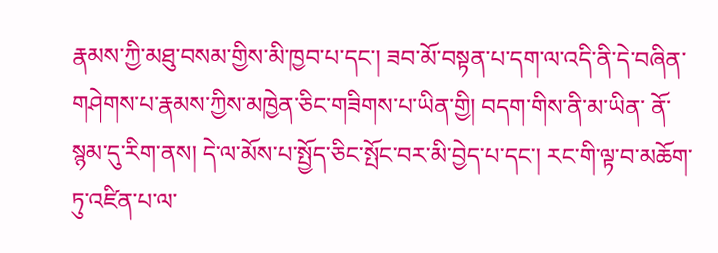རྣམས་ཀྱི་མཐུ་བསམ་གྱིས་མི་ཁྱབ་པ་དང་། ཟབ་མོ་བསྟན་པ་དག་ལ་འདི་ནི་དེ་བཞིན་གཤེགས་པ་རྣམས་ཀྱིས་མཁྱེན་ཅིང་གཟིགས་པ་ཡིན་གྱི། བདག་གིས་ནི་མ་ཡིན་ ནོ་སྙམ་དུ་རིག་ནས། དེ་ལ་མོས་པ་སྤྱོད་ཅིང་སྤོང་བར་མི་བྱེད་པ་དང་། རང་གི་ལྟ་བ་མཆོག་ཏུ་འཛིན་པ་ལ་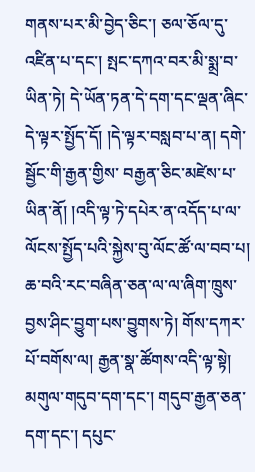གནས་པར་མི་བྱེད་ཅིང་། ཅལ་ཅོལ་དུ་འཛིན་པ་དང་། སྤང་དཀའ་བར་མི་སྨྲ་བ་ཡིན་ཏེ། དེ་ཡོན་ཏན་དེ་དག་དང་ལྡན་ཞིང་དེ་ལྟར་སྤྱོད་དོ། །དེ་ལྟར་བསླབ་པ་ན། དགེ་སྦྱོང་གི་རྒྱན་གྱིས་ བརྒྱན་ཅིང་མཛེས་པ་ཡིན་ནོ། །འདི་ལྟ་ཏེ་དཔེར་ན་འདོད་པ་ལ་ལོངས་སྤྱོད་པའི་སྐྱེས་བུ་ལོང་ཚོ་ལ་བབ་པ། ཆ་བའི་རང་བཞིན་ཅན་ལ་ལ་ཞིག་ཁྲུས་བྱས་ཤིང་བྱུག་པས་བྱུགས་ཏེ། གོས་དཀར་པོ་བགོས་ལ། རྒྱན་སྣ་ཚོགས་འདི་ལྟ་སྟེ། མགུལ་གདུབ་དག་དང་། གདུབ་རྒྱན་ཅན་དག་དང་། དཔུང་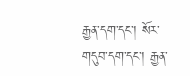རྒྱན་དག་དང་། སོར་གདུབ་དག་དང་། རྒྱན་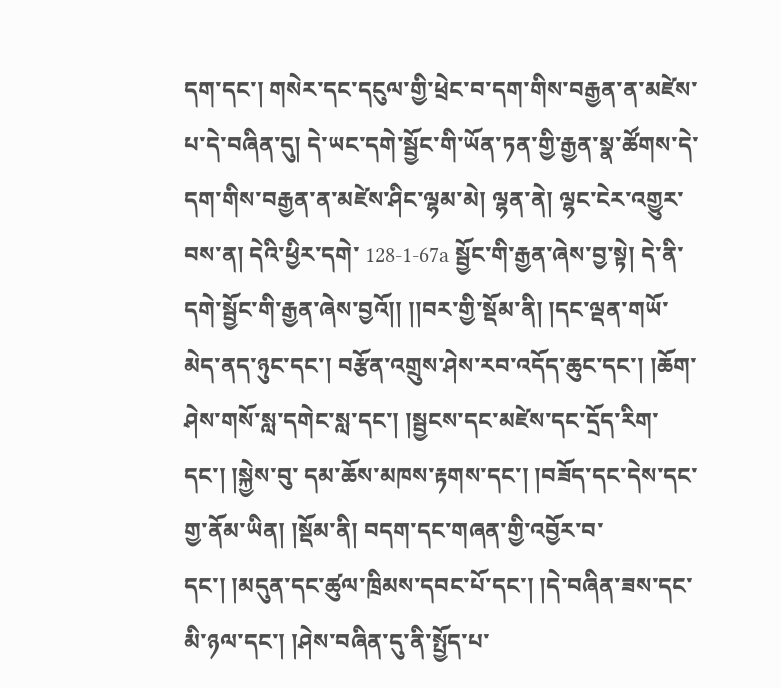དག་དང་། གསེར་དང་དངུལ་གྱི་ཕྲེང་བ་དག་གིས་བརྒྱན་ན་མཛེས་པ་དེ་བཞིན་དུ། དེ་ཡང་དགེ་སྦྱོང་གི་ཡོན་ཏན་གྱི་རྒྱན་སྣ་ཚོགས་དེ་དག་གིས་བརྒྱན་ན་མཛེས་ཤིང་ལྷམ་མེ། ལྷན་ནེ། ལྷང་ངེར་འགྱུར་བས་ན། དེའི་ཕྱིར་དགེ་ 128-1-67a སྦྱོང་གི་རྒྱན་ཞེས་བྱ་སྟེ། དེ་ནི་དགེ་སྦྱོང་གི་རྒྱན་ཞེས་བྱའོ།། །།བར་གྱི་སྡོམ་ནི། །དང་ལྡན་གཡོ་མེད་ནད་ཉུང་དང་། བརྩོན་འགྲུས་ཤེས་རབ་འདོད་ཆུང་དང་། །ཆོག་ཤེས་གསོ་སླ་དགེང་སླ་དང་། །སྦྱངས་དང་མཛེས་དང་དྲོད་རིག་དང་། །སྐྱེས་བུ་ དམ་ཆོས་མཁས་རྟགས་དང་། །བཟོད་དང་དེས་དང་གྱ་ནོམ་ཡིན། །སྡོམ་ནི། བདག་དང་གཞན་གྱི་འབྱོར་བ་དང་། །མདུན་དང་ཚུལ་ཁྲིམས་དབང་པོ་དང་། །དེ་བཞིན་ཟས་དང་མི་ཉལ་དང་། །ཤེས་བཞིན་དུ་ནི་སྤྱོད་པ་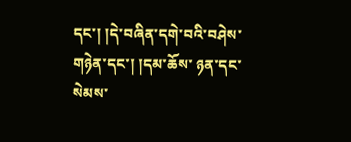དང་། །དེ་བཞིན་དགེ་བའི་བཤེས་གཉེན་དང་། །དམ་ཆོས་ ཉན་དང་སེམས་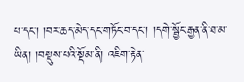པ་དང་། །བར་ཆད་མེད་དང་གཏོང་བ་དང་། །དགེ་སྦྱོང་རྒྱན་ནི་ཐ་མ་ཡིན། །བསྡུས་པའི་སྡོམ་ནི། འཇིག་རྟེན་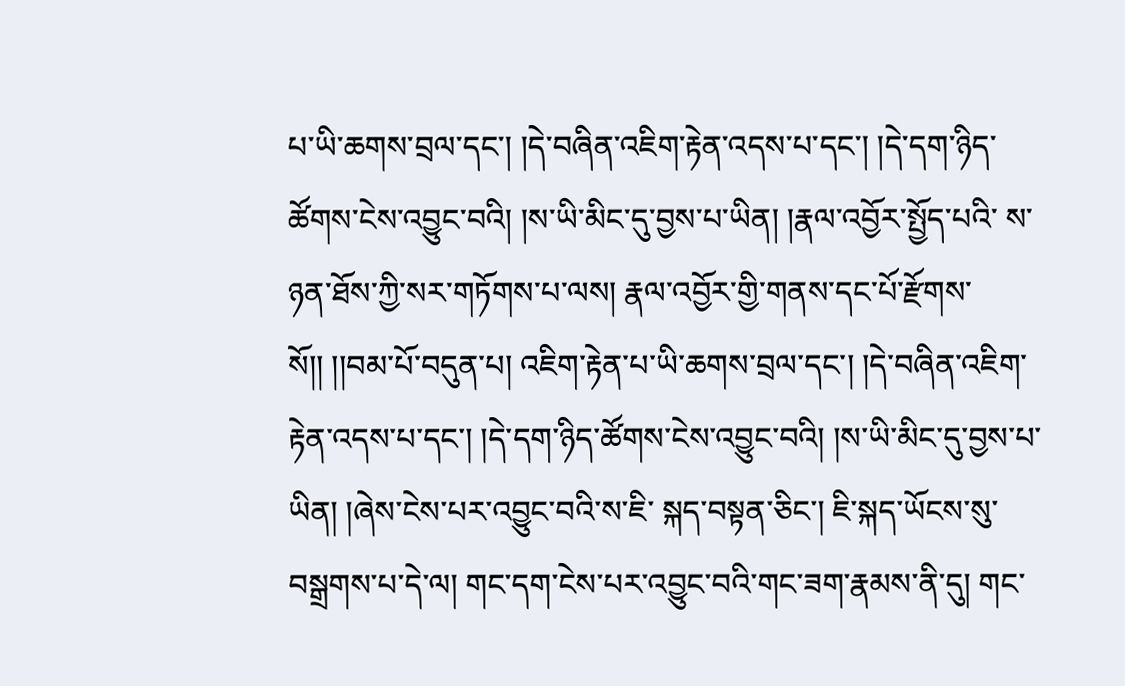པ་ཡི་ཆགས་བྲལ་དང་། །དེ་བཞིན་འཇིག་རྟེན་འདས་པ་དང་། །དེ་དག་ཉིད་ཚོགས་ངེས་འབྱུང་བའི། །ས་ཡི་མིང་དུ་བྱས་པ་ཡིན། །རྣལ་འབྱོར་སྤྱོད་པའི་ ས་ཉན་ཐོས་ཀྱི་སར་གཏོགས་པ་ལས། རྣལ་འབྱོར་གྱི་གནས་དང་པོ་རྫོགས་སོ།། །།བམ་པོ་བདུན་པ། འཇིག་རྟེན་པ་ཡི་ཆགས་བྲལ་དང་། །དེ་བཞིན་འཇིག་རྟེན་འདས་པ་དང་། །དེ་དག་ཉིད་ཚོགས་ངེས་འབྱུང་བའི། །ས་ཡི་མིང་དུ་བྱས་པ་ཡིན། །ཞེས་ངེས་པར་འབྱུང་བའི་ས་ཇི་ སྐད་བསྟན་ཅིང་། ཇི་སྐད་ཡོངས་སུ་བསྒྲགས་པ་དེ་ལ། གང་དག་ངེས་པར་འབྱུང་བའི་གང་ཟག་རྣམས་ནི་དུ། གང་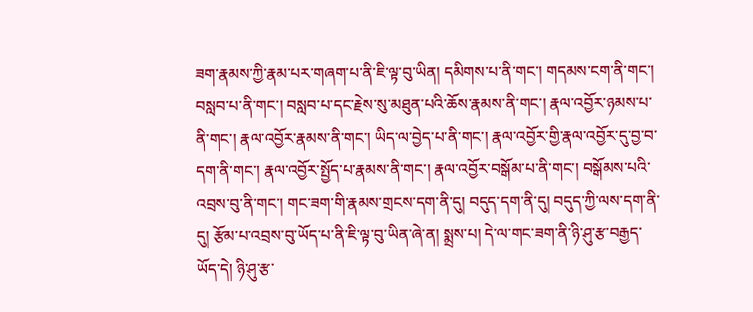ཟག་རྣམས་ཀྱི་རྣམ་པར་གཞག་པ་ནི་ཇི་ལྟ་བུ་ཡིན། དམིགས་པ་ནི་གང་། གདམས་ངག་ནི་གང་། བསླབ་པ་ནི་གང་། བསླབ་པ་དང་རྗེས་སུ་མཐུན་པའི་ཆོས་རྣམས་ནི་གང་། རྣལ་འབྱོར་ཉམས་པ་ནི་གང་། རྣལ་འབྱོར་རྣམས་ནི་གང་། ཡིད་ལ་བྱེད་པ་ནི་གང་། རྣལ་འབྱོར་གྱི་རྣལ་འབྱོར་དུ་བྱ་བ་དག་ནི་གང་། རྣལ་འབྱོར་སྤྱོད་པ་རྣམས་ནི་གང་། རྣལ་འབྱོར་བསྒོམ་པ་ནི་གང་། བསྒོམས་པའི་འབྲས་བུ་ནི་གང་། གང་ཟག་གི་རྣམས་གྲངས་དག་ནི་དུ། བདུད་དག་ནི་དུ། བདུད་ཀྱི་ལས་དག་ནི་དུ། རྩོམ་པ་འབྲས་བུ་ཡོད་པ་ནི་ཇི་ལྟ་བུ་ཡིན་ཞེ་ན། སྨྲས་པ། དེ་ལ་གང་ཟག་ནི་ཉི་ཤུ་རྩ་བརྒྱད་ཡོད་དེ། ཉི་ཤུ་རྩ་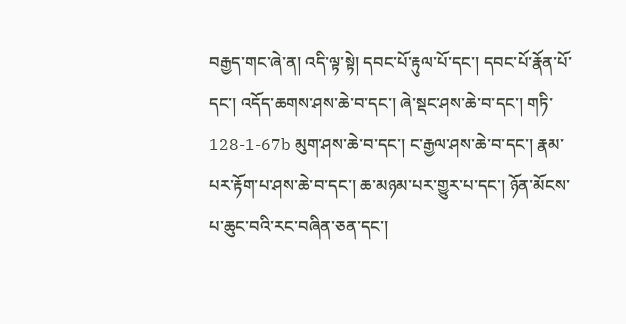བརྒྱད་གང་ཞེ་ན། འདི་ལྟ་སྟེ། དབང་པོ་རྟུལ་པོ་དང་། དབང་པོ་རྣོན་པོ་དང་། འདོད་ཆགས་ཤས་ཆེ་བ་དང་། ཞེ་སྡང་ཤས་ཆེ་བ་དང་། གཏི་ 128-1-67b མུག་ཤས་ཆེ་བ་དང་། ང་རྒྱལ་ཤས་ཆེ་བ་དང་། རྣམ་པར་རྟོག་པ་ཤས་ཆེ་བ་དང་། ཆ་མཉམ་པར་གྱུར་པ་དང་། ཉོན་མོངས་པ་ཆུང་བའི་རང་བཞིན་ཅན་དང་།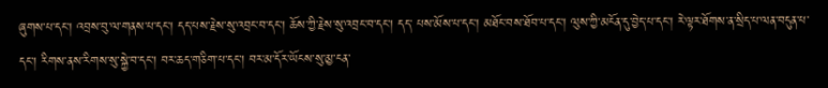ཞུགས་པ་དང་། འབྲས་བུ་ལ་གནས་པ་དང་། དད་པས་རྗེས་སུ་འབྲང་བ་དང་། ཆོས་ཀྱི་རྗེས་སུ་འབྲང་བ་དང་། དད་ པས་མོས་པ་དང་། མཐོང་བས་ཐོབ་པ་དང་། ལུས་ཀྱི་མངོན་དུ་བྱེད་པ་དང་། རེ་ལྟར་ཐོགས་ན་སྲིད་པ་ལན་བདུན་པ་དང་། རིགས་ནས་རིགས་སུ་སྐྱེ་བ་དང་། བར་ཆད་གཅིག་པ་དང་། བར་མ་དོར་ཡོངས་སུ་མྱ་ངན་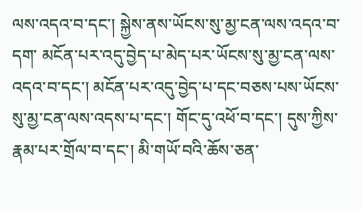ལས་འདའ་བ་དང་། སྐྱེས་ནས་ཡོངས་སུ་མྱ་ངན་ལས་འདའ་བ་དག་ མངོན་པར་འདུ་བྱེད་པ་མེད་པར་ཡོངས་སུ་མྱ་ངན་ལས་འདའ་བ་དང་། མངོན་པར་འདུ་བྱེད་པ་དང་བཅས་པས་ཡོངས་སུ་མྱ་ངན་ལས་འདས་པ་དང་། གོང་དུ་འཕོ་བ་དང་། དུས་ཀྱིས་རྣམ་པར་གྲོལ་བ་དང་། མི་གཡོ་བའི་ཆོས་ཅན་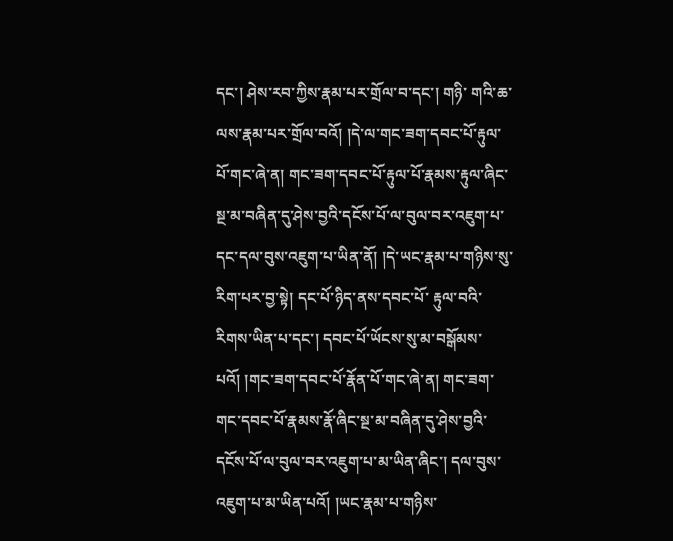དང་། ཤེས་རབ་ཀྱིས་རྣམ་པར་གྲོལ་བ་དང་། གཉི་ གའི་ཆ་ལས་རྣམ་པར་གྲོལ་བའོ། །དེ་ལ་གང་ཟག་དབང་པོ་རྟུལ་པོ་གང་ཞེ་ན། གང་ཟག་དབང་པོ་རྟུལ་པོ་རྣམས་རྟུལ་ཞིང་སྔ་མ་བཞིན་དུ་ཤེས་བྱའི་དངོས་པོ་ལ་བུལ་བར་འཇུག་པ་དང་དལ་བུས་འཇུག་པ་ཡིན་ནོ། །དེ་ཡང་རྣམ་པ་གཉིས་སུ་རིག་པར་བྱ་སྟེ། དང་པོ་ཉིད་ནས་དབང་པོ་ རྟུལ་བའི་རིགས་ཡིན་པ་དང་། དབང་པོ་ཡོངས་སུ་མ་བསྒོམས་པའོ། །གང་ཟག་དབང་པོ་རྣོན་པོ་གང་ཞེ་ན། གང་ཟག་གང་དབང་པོ་རྣམས་རྣོ་ཞིང་སྔ་མ་བཞིན་དུ་ཤེས་བྱའི་དངོས་པོ་ལ་བུལ་བར་འཇུག་པ་མ་ཡིན་ཞིང་། དལ་བུས་འཇུག་པ་མ་ཡིན་པའོ། །ཡང་རྣམ་པ་གཉིས་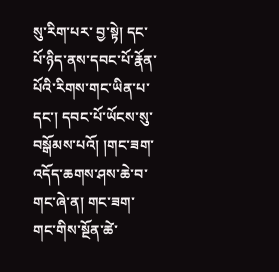སུ་རིག་པར་ བྱ་སྟེ། དང་པོ་ཉིད་ནས་དབང་པོ་རྣོན་པོའི་རིགས་གང་ཡིན་པ་དང་། དབང་པོ་ཡོངས་སུ་བསྒོམས་པའོ། །གང་ཟག་འདོད་ཆགས་ཤས་ཆེ་བ་གང་ཞེ་ན། གང་ཟག་གང་གིས་སྔོན་ཚེ་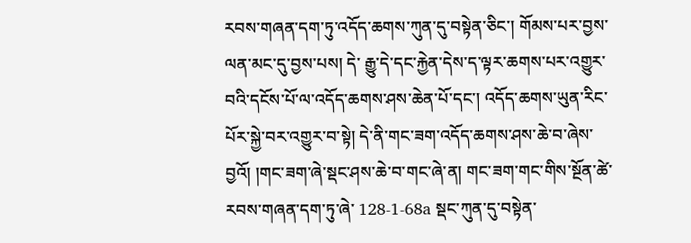རབས་གཞན་དག་ཏུ་འདོད་ཆགས་ཀུན་དུ་བསྟེན་ཅིང་། གོམས་པར་བྱས་ལན་མང་དུ་བྱས་པས། དེ་ རྒྱུ་དེ་དང་རྐྱེན་དེས་ད་ལྟར་ཆགས་པར་འགྱུར་བའི་དངོས་པོ་ལ་འདོད་ཆགས་ཤས་ཆེན་པོ་དང་། འདོད་ཆགས་ཡུན་རིང་པོར་སྐྱེ་བར་འགྱུར་བ་སྟེ། དེ་ནི་གང་ཟག་འདོད་ཆགས་ཤས་ཆེ་བ་ཞེས་བྱའོ། །གང་ཟག་ཞེ་སྡང་ཤས་ཆེ་བ་གང་ཞེ་ན། གང་ཟག་གང་གིས་སྔོན་ཚེ་རབས་གཞན་དག་ཏུ་ཞེ་ 128-1-68a སྡང་ཀུན་དུ་བསྟེན་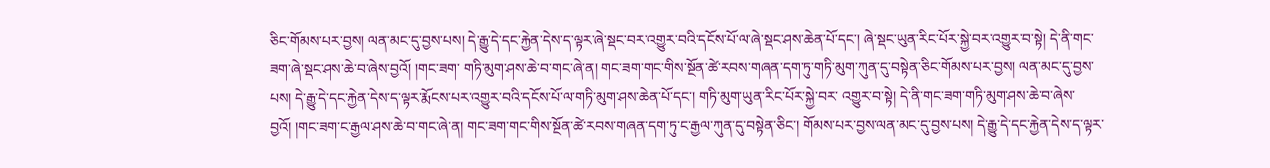ཅིང་གོམས་པར་བྱས། ལན་མང་དུ་བྱས་པས། དེ་རྒྱུ་དེ་དང་རྐྱེན་དེས་ད་ལྟར་ཞེ་སྡང་བར་འགྱུར་བའི་དངོས་པོ་ལ་ཞེ་སྡང་ཤས་ཆེན་པོ་དང་། ཞེ་སྡང་ཡུན་རིང་པོར་སྐྱེ་བར་འགྱུར་བ་སྟེ། དེ་ནི་གང་ཟག་ཞེ་སྡང་ཤས་ཆེ་བ་ཞེས་བྱའོ། །གང་ཟག་ གཏི་མུག་ཤས་ཆེ་བ་གང་ཞེ་ན། གང་ཟག་གང་གིས་སྔོན་ཚེ་རབས་གཞན་དག་ཏུ་གཏི་མུག་ཀུན་དུ་བསྟེན་ཅིང་གོམས་པར་བྱས། ལན་མང་དུ་བྱས་པས། དེ་རྒྱུ་དེ་དང་རྐྱེན་དེས་ད་ལྟར་རྨོངས་པར་འགྱུར་བའི་དངོས་པོ་ལ་གཏི་མུག་ཤས་ཆེན་པོ་དང་། གཏི་མུག་ཡུན་རིང་པོར་སྐྱེ་བར་ འགྱུར་བ་སྟེ། དེ་ནི་གང་ཟག་གཏི་མུག་ཤས་ཆེ་བ་ཞེས་བྱའོ། །གང་ཟག་ང་རྒྱལ་ཤས་ཆེ་བ་གང་ཞེ་ན། གང་ཟག་གང་གིས་སྔོན་ཚེ་རབས་གཞན་དག་ཏུ་ང་རྒྱལ་ཀུན་དུ་བསྟེན་ཅིང་། གོམས་པར་བྱས་ལན་མང་དུ་བྱས་པས། དེ་རྒྱུ་དེ་དང་རྐྱེན་དེས་ད་ལྟར་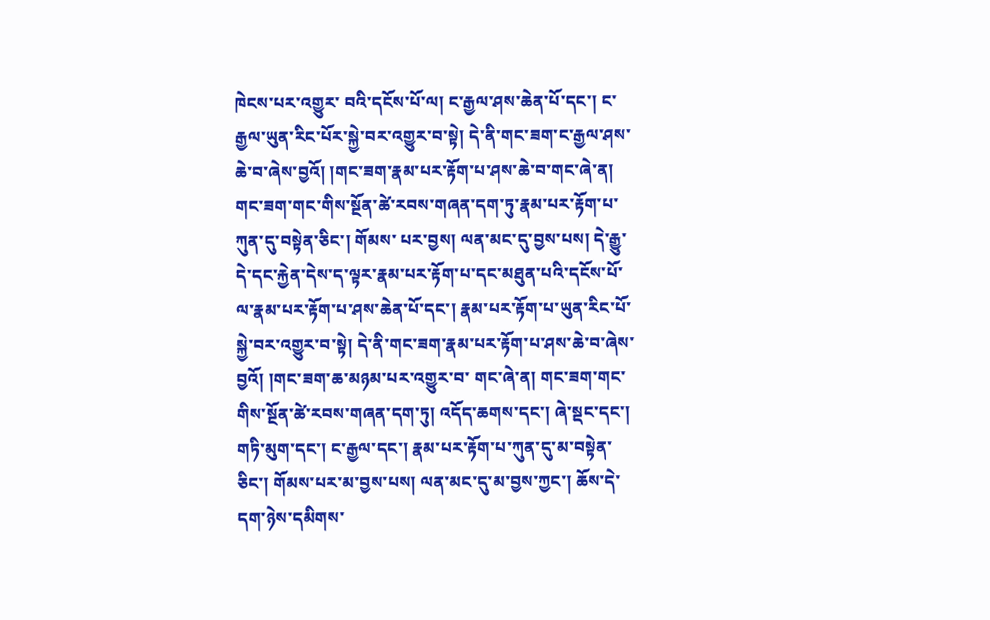ཁེངས་པར་འགྱུར་ བའི་དངོས་པོ་ལ། ང་རྒྱལ་ཤས་ཆེན་པོ་དང་། ང་རྒྱལ་ཡུན་རིང་པོར་སྐྱེ་བར་འགྱུར་བ་སྟེ། དེ་ནི་གང་ཟག་ང་རྒྱལ་ཤས་ཆེ་བ་ཞེས་བྱའོ། །གང་ཟག་རྣམ་པར་རྟོག་པ་ཤས་ཆེ་བ་གང་ཞེ་ན། གང་ཟག་གང་གིས་སྔོན་ཚེ་རབས་གཞན་དག་ཏུ་རྣམ་པར་རྟོག་པ་ཀུན་དུ་བསྟེན་ཅིང་། གོམས་ པར་བྱས། ལན་མང་དུ་བྱས་པས། དེ་རྒྱུ་དེ་དང་རྐྱེན་དེས་ད་ལྟར་རྣམ་པར་རྟོག་པ་དང་མཐུན་པའི་དངོས་པོ་ལ་རྣམ་པར་རྟོག་པ་ཤས་ཆེན་པོ་དང་། རྣམ་པར་རྟོག་པ་ཡུན་རིང་པོ་སྐྱེ་བར་འགྱུར་བ་སྟེ། དེ་ནི་གང་ཟག་རྣམ་པར་རྟོག་པ་ཤས་ཆེ་བ་ཞེས་བྱའོ། །གང་ཟག་ཆ་མཉམ་པར་འགྱུར་བ་ གང་ཞེ་ན། གང་ཟག་གང་གིས་སྔོན་ཚེ་རབས་གཞན་དག་ཏུ། འདོད་ཆགས་དང་། ཞེ་སྡང་དང་། གཏི་མུག་དང་། ང་རྒྱལ་དང་། རྣམ་པར་རྟོག་པ་ཀུན་དུ་མ་བསྟེན་ཅིང་། གོམས་པར་མ་བྱས་པས། ལན་མང་དུ་མ་བྱས་ཀྱང་། ཆོས་དེ་དག་ཉེས་དམིགས་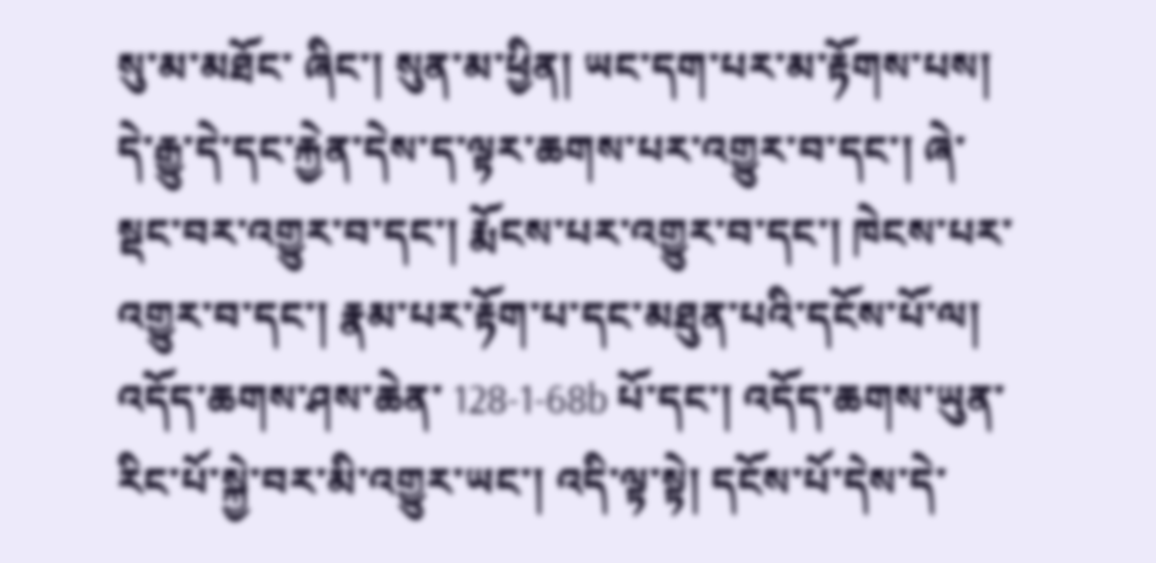སུ་མ་མཐོང་ ཞིང་། སུན་མ་ཕྱིན། ཡང་དག་པར་མ་རྟོགས་པས། དེ་རྒྱུ་དེ་དང་རྐྱེན་དེས་ད་ལྟར་ཆགས་པར་འགྱུར་བ་དང་། ཞེ་སྡང་བར་འགྱུར་བ་དང་། རྨོངས་པར་འགྱུར་བ་དང་། ཁེངས་པར་འགྱུར་བ་དང་། རྣམ་པར་རྟོག་པ་དང་མཐུན་པའི་དངོས་པོ་ལ། འདོད་ཆགས་ཤས་ཆེན་ 128-1-68b པོ་དང་། འདོད་ཆགས་ཡུན་རིང་པོ་སྐྱེ་བར་མི་འགྱུར་ཡང་། འདི་ལྟ་སྟེ། དངོས་པོ་དེས་དེ་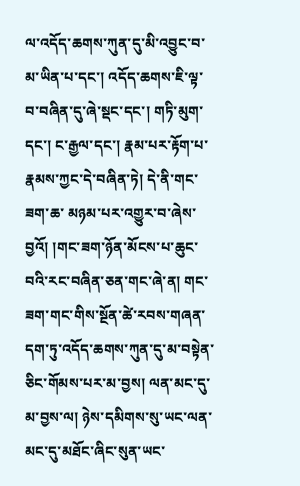ལ་འདོད་ཆགས་ཀུན་དུ་མི་འབྱུང་བ་མ་ཡིན་པ་དང་། འདོད་ཆགས་ཇི་ལྟ་བ་བཞིན་དུ་ཞེ་སྡང་དང་། གཏི་མུག་དང་། ང་རྒྱལ་དང་། རྣམ་པར་རྟོག་པ་རྣམས་ཀྱང་དེ་བཞིན་ཏེ། དེ་ནི་གང་ཟག་ཆ་ མཉམ་པར་འགྱུར་བ་ཞེས་བྱའོ། །གང་ཟག་ཉོན་མོངས་པ་ཆུང་བའི་རང་བཞིན་ཅན་གང་ཞེ་ན། གང་ཟག་གང་གིས་སྔོན་ཚེ་རབས་གཞན་དག་ཏུ་འདོད་ཆགས་ཀུན་དུ་མ་བསྟེན་ཅིང་གོམས་པར་མ་བྱས། ལན་མང་དུ་མ་བྱས་ལ། ཉེས་དམིགས་སུ་ཡང་ལན་མང་དུ་མཐོང་ཞིང་སུན་ཡང་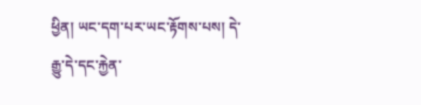ཕྱིན། ཡང་དག་པར་ཡང་རྟོགས་པས། དེ་རྒྱུ་དེ་དང་རྐྱེན་